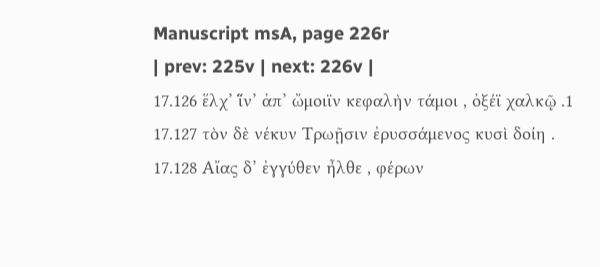Manuscript msA, page 226r
| prev: 225v | next: 226v |
17.126 ἕλχ’ ἵ̈ν’ ἀπ’ ὤμοιϊν κεφαλὴν τάμοι , ὀξέϊ χαλκῷ .1
17.127 τὸν δὲ νέκυν Τρωῇσιν ἐρυσσάμενος κυσὶ δοίη .
17.128 Αἴας δ’ ἐγγύθεν ἦλθε , φέρων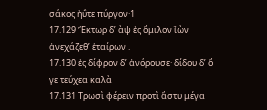σάκος ἠύ̈τε πύργον·1
17.129 Ἕκτωρ δ’ ὰψ ἐς ὅμιλον ἰ̈ὼν ἀνεχάζεθ’ ἑταίρων .
17.130 ἐς δίφρον δ’ ἀνόρουσε· δίδου δ’ ὅ γε τεύχεα καλὰ
17.131 Τρωσὶ φέρειν προτὶ ἄστυ μέγα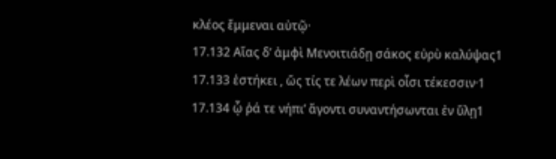κλέος ἔμμεναι αὐτῷ·
17.132 Αἴας δ’ ἀμφὶ Μενοιτιάδῃ σάκος εὐρὺ καλύψας1
17.133 ἑστήκει , ὥς τίς τε λέων περὶ οἷσι τέκεσσιν·1
17.134 ᾧ ῥά τε νήπι’ ἄγοντι συναντήσωνται ἐν ὕλῃ1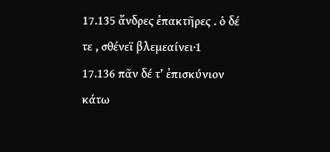17.135 ἄνδρες ἐπακτῆρες . ὁ δέ τε , σθένεϊ βλεμεαίνει·1
17.136 πᾶν δέ τ’ ἐπισκύνιον κάτω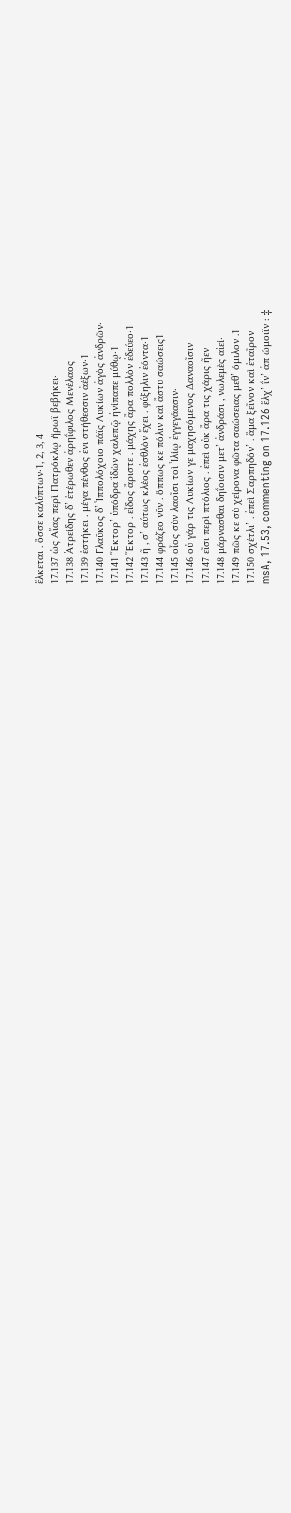ἕλκεται . ὄσσε καλύπτων·1, 2, 3, 4
17.137 ὡς Αἴας περὶ Πατρόκλῳ ἥρωϊ βεβήκει·
17.138 Ἀτρείδης δ’ ἑτέρωθεν ἀρηΐφιλος Μενέλαος
17.139 ἑστήκει . μέγα πένθος ἐνι στήθεσσιν ἀέξων·1
17.140 Γλαῦκος δ’ Ἱ̈ππολόχοιο πάϊς Λυκίων ἀγὸς ἀνδρῶν·
17.141 Ἕκτορ’ ὑπόδρα ἰ̈δὼν χαλεπῷ ἠνίπαπε μύθῳ·1
17.142 Ἕκτορ . εἶδος ἄριστε . μάχης ἄρα πολλὸν ἐδεύεο·1
17.143 ῆ , σ’ αύτως κλέος ἐσθλὸν ἔχει . φύξηλιν ἐόντα·1
17.144 φράζεο νῦν . ὅππως κε πόλιν καὶ ἄστυ σαώσεις1
17.145 οἶος σὺν λαοῖσι τοὶ Ἰ̈λίῳ ἐγγεγάασιν·
17.146 οὐ γάρ τις Λυκίων γε μαχησόμενος Δαναοῖσιν
17.147 εῖσι περὶ πτόλιος . ἐπεὶ οὐκ ἄρα τις χάρις ῆεν
17.148 μάρνασθαι δηΐοισιν μετ’ ἀνδράσι , νωλεμὲς αἰεί·
17.149 πῶς κε σὺ χείρονα φῶτα σαώσειας μεθ’ όμιλον .1
17.150 σχέτλι’ . ἐπεὶ Σαρπηδόν’ . ἅμα ξεῖνον καὶ ἑταῖρον
msA, 17.53, commenting on 17.126 ἕλχ’ ΐν’ ἀπ ώμοιϊν : ‡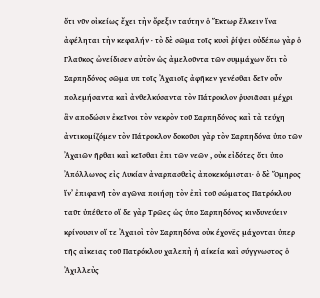ὅτι νῦν οἰκείως ἔχει τὴν ὄρεξιν ταύτην ὁ Ἕκτωρ ἕλκειν ἵνα ἀφέληται τὴν κεφαλήν · τὸ δὲ σῶμα τοῖς κυσὶ ῥίψει οὐδέπω γὰρ ὁ Γλαῦκος ὠνείδισεν αὐτὸν ὡς ἀμελοῦντα τῶν συμμάχων ὅτι τὸ Σαρπηδόνος σῶμα υπ τοῖς Ἀχαιοῖς ἀφῆκεν γενέσθαι δεῖν οὖν πολεμήσαντα καὶ ἀνθελκύσαντα τὸν Πάτροκλον ῥυσιᾶσαι μέχρι ἂν αποδώσιν ἐκεῖνοι τὸν νεκρὸν τοῦ Σαρπηδόνος καὶ τὰ τεύχη ἀντικομίζόμεν τὸν Πάτροκλον δοκοῦσι γὰρ τὸν Σαρπηδόνα ὑπο τῶν Ἀχαιῶν ῆρθαι καὶ κεῖσθαι ἐπι τῶν νεῶν , οὐκ εἰδότες ὅτι ὑπο Ἀπόλλωνος εἰς Λυκίαν ἀναρπασθεὶς ἀποκεκόμισται· ὁ δὲ Ὅμηρος ἵν’ ἐπιφανῆ τὸν αγῶνα ποιήσῃ τὸν ἐπὶ τοῦ σώματος Πατρόκλου ταῦτ ὑπέθετο οἵ δε γὰρ Τρῶες ὡς ὑπο Σαρπηδόνος κινδυνεύειν κρίνουσιν οἵ τε Ἀχαιοὶ τὸν Σαρπηδόνα οὐκ έχονε̈ς μάχονται ὑπερ τῆς αἰκειας τοῦ Πατρόκλου χαλεπὴ ἡ αίκεία καὶ σύγγνωστος ὁ Ἀχιλλεὺς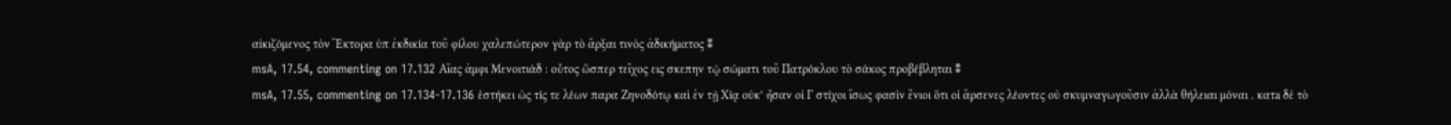αἰκιζόμενος τὸν Ἕκτορα ὑπ ἐκδικία τοῦ φίλου χαλεπώτερον γὰρ τὸ ἄρξαι τινὸς ἀδικήματος ⁑
msA, 17.54, commenting on 17.132 Αἴας ἀμφι Μενοιτιάδ : οὗτος ὥσπερ τεῖχος εις σκεπην τῷ σώματι τοῦ Πατρόκλου τὸ σάκος προβέβληται ⁑
msA, 17.55, commenting on 17.134-17.136 ἑστήκει ὡς τίς τε λέων παρα Ζηνοδότῳ καὶ ἐν τῇ Χίᾳ οὐκ’ ἦσαν οἱ Γ στίχοι ἴσως φασὶν ἕνιοι ὅτι οἱ ἄρσενες λέοντες οὐ σκυμναγωγοῦσιν ἀλλὰ θήλειαι μόναι . κατa δὲ τὸ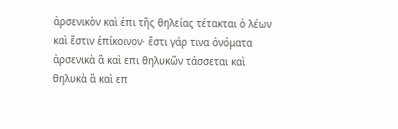ἀρσενικὸν καὶ ἐπι τῆς θηλείας τέτακται ὁ λέων καὶ ἔστιν ἐπίκοινον· ἔστι γάρ τινα ὀνόματα ἀρσενικὰ ἃ καὶ επι θηλυκῶν τάσσεται καὶ θηλυκὰ ἃ καὶ επ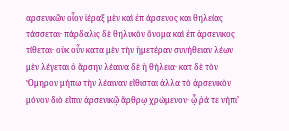αρσενικῶν οἷον ἱέραξ μὲν καὶ ἐπ άρσενος και θηλείας τάσσεται· πάρδαλις δὲ θηλυκὸν ὄνομα καὶ ἐπ ἀρσενικος τίθεται· οὐκ οὖν κατα μὲν τὴν ἡμετέραν συνήθειαν λέων μὲν λέγεται ὁ ἄρσην λέαινα δὲ ἡ θήλεια· κατ δὲ τὸν Ὅμηρον μήπω τὴν λέαιναν εἴθισται ἀλλα τὸ ἀρσενικὸν μόνον διὸ εἲπιν ἀρσενικῷ ἄρθρῳ χρώμενον· ᾧ ῥά τε νήπι’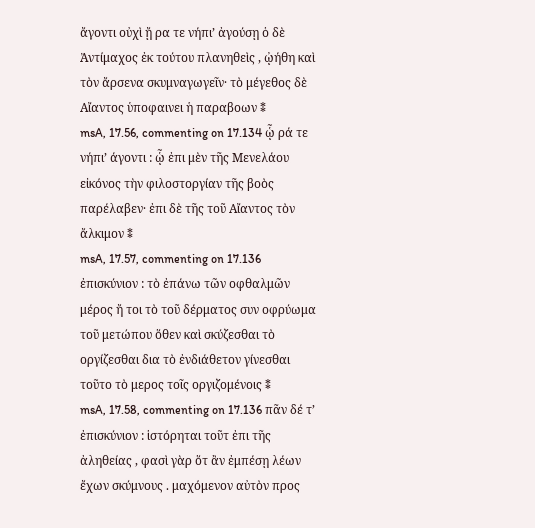ἄγοντι οὐχὶ ᾔ ρα τε νήπι’ ἀγούσῃ ὁ δὲ Ἀντίμαχος ἐκ τούτου πλανηθεὶς , ᾠήθη καὶ τὸν ἄρσενα σκυμναγωγεῖν· τὸ μέγεθος δὲ Αἴαντος ὑποφαινει ἡ παραβοων ⁑
msA, 17.56, commenting on 17.134 ᾧ ρά τε νήπι’ άγοντι : ᾧ ἐπι μὲν τῆς Μενελάου εἰκόνος τὴν φιλοστοργίαν τῆς βοὸς παρέλαβεν· ἐπι δὲ τῆς τοῦ Αἴαντος τὸν ἄλκιμον ⁑
msA, 17.57, commenting on 17.136 ἐπισκύνιον : τὸ ἐπάνω τῶν οφθαλμῶν μέρος ἤ τοι τὸ τοῦ δέρματος συν οφρύωμα τοῦ μετώπου ὅθεν καὶ σκύζεσθαι τὸ οργίζεσθαι δια τὸ ἐνδιάθετον γίνεσθαι τοῦτο τὸ μερος τοῖς οργιζομένοις ⁑
msA, 17.58, commenting on 17.136 πᾶν δέ τ’ ἐπισκύνιον : ἱστόρηται τοῦτ ἐπι τῆς ἀληθείας , φασὶ γὰρ ὅτ ἂν ἐμπέσῃ λέων ἔχων σκύμνους . μαχόμενον αὐτὸν προς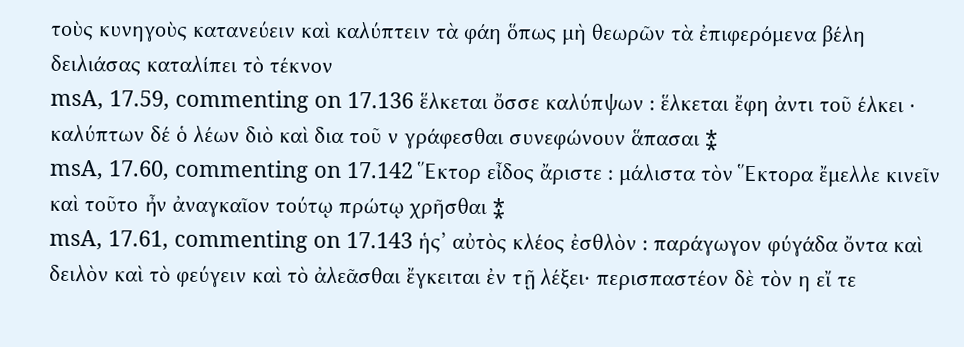τοὺς κυνηγοὺς κατανεύειν καὶ καλύπτειν τὰ φάη ὅπως μὴ θεωρῶν τὰ ἐπιφερόμενα βέλη δειλιάσας καταλίπει τὸ τέκνον
msA, 17.59, commenting on 17.136 ἕλκεται ὄσσε καλύπψων : ἕλκεται ἔφη ἀντι τοῦ έλκει · καλύπτων δέ ὁ λέων διὸ καὶ δια τοῦ ν γράφεσθαι συνεφώνουν ἅπασαι ⁑
msA, 17.60, commenting on 17.142 Ἕκτορ εἶδος ἄριστε : μάλιστα τὸν Ἕκτορα ἔμελλε κινεῖν καὶ τοῦτο ἦν ἀναγκαῖον τούτῳ πρώτῳ χρῆσθαι ⁑
msA, 17.61, commenting on 17.143 ἡς’ αὐτὸς κλέος ἐσθλὸν : παράγωγον φύγάδα ὄντα καὶ δειλὸν καὶ τὸ φεύγειν καὶ τὸ ἀλεᾶσθαι ἔγκειται ἐν τῇ λέξει· περισπαστέον δὲ τὸν η εἴ τε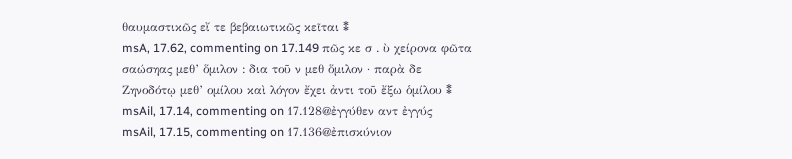θαυμαστικῶς εἴ τε βεβαιωτικῶς κεῖται ⁑
msA, 17.62, commenting on 17.149 πῶς κε σ . ὺ χείρονα φῶτα σαώσηας μεθ’ ὅμιλον : δια τοῦ ν μεθ ὅμιλον · παρὰ δε Ζηνοδότῳ μεθ’ ομίλου καὶ λόγον ἔχει ἀντι τοῦ ἔξω ὁμίλου ⁑
msAil, 17.14, commenting on 17.128@ἐγγύθεν αντ ἐγγύς
msAil, 17.15, commenting on 17.136@ἐπισκύνιον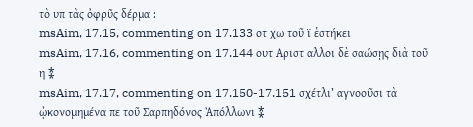τὸ υπ τὰς ὀφρῦς δέρμα :
msAim, 17.15, commenting on 17.133 οτ χω τοῦ ϊ ἑστήκει
msAim, 17.16, commenting on 17.144 ουτ Αριστ αλλοι δὲ σαώσῃς διὰ τοῦ η ⁑
msAim, 17.17, commenting on 17.150-17.151 σχέτλι’ αγνοοῦσι τὰ ᾠκονομημένα πε τοῦ Σαρπηδόνος Ἀπόλλωνι ⁑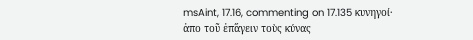msAint, 17.16, commenting on 17.135 κυνηγοί· ἀπο τοῦ ἐπα̋γειν τοὺς κύνας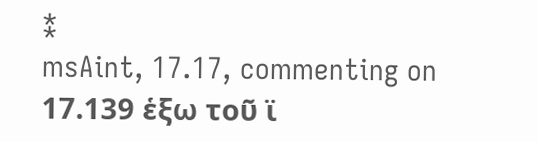⁑
msAint, 17.17, commenting on 17.139 ἑξω τοῦ ϊ